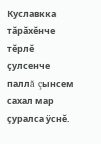Куславкка тăрăхĕнче тĕрлĕ çулсенче паллă çынсем сахал мар çуралса ÿснĕ.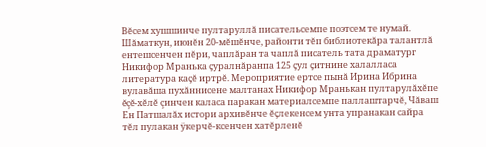Вĕсем хушшинче пултаруллă писательсемпе поэтсем те нумай.
Шăматкун, июнĕн 20-мĕшĕнче, районти тĕп библиотекăра талантлă ентешсенчен пĕри, чаплăран та чаплă писатель тата драматург Никифор Мранька çуралнăранпа 125 çул çитнине халалласа литература каçĕ иртрĕ. Мероприятие ертсе пынă Ирина Ибрина вулавăша пухăннисене малтанах Никифор Мранькан пултарулăхĕпе ĕçĕ-хĕлĕ çинчен каласа паракан материалсемпе паллаштарчĕ, Чăваш Ен Патшалăх истори архивĕнче ĕçлекенсем унта упранакан сайра тĕл пулакан ÿкерчĕ-ксенчен хатĕрленĕ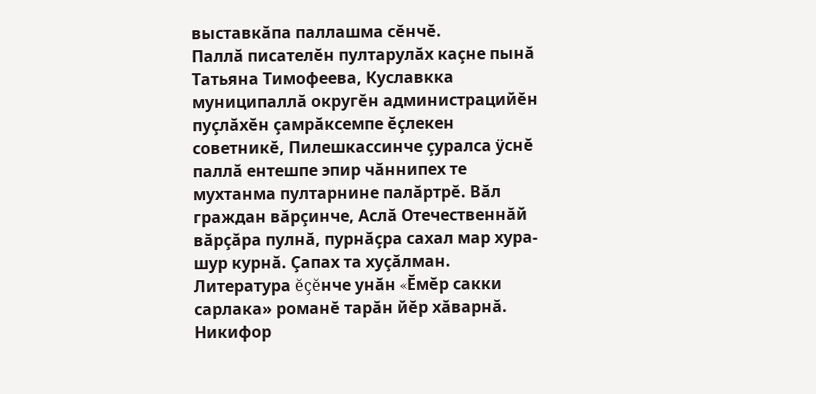выставкăпа паллашма сĕнчĕ.
Паллă писателĕн пултарулăх каçне пынă Татьяна Тимофеева, Куславкка муниципаллă округĕн администрацийĕн пуçлăхĕн çамрăксемпе ĕçлекен советникĕ, Пилешкассинче çуралса ÿснĕ паллă ентешпе эпир чăннипех те мухтанма пултарнине палăртрĕ. Вăл граждан вăрçинче, Аслă Отечественнăй вăрçăра пулнă, пурнăçра сахал мар хура-шур курнă. Çапах та хуçăлман. Литература ĕçĕнче унăн «Ĕмĕр сакки сарлака» романĕ тарăн йĕр хăварнă.
Никифор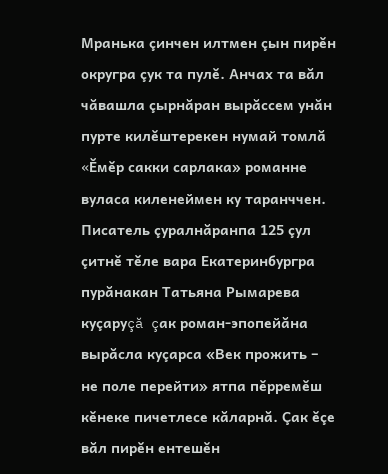Мранька çинчен илтмен çын пирĕн округра çук та пулĕ. Анчах та вăл чăвашла çырнăран вырăссем унăн пурте килĕштерекен нумай томлă «Ĕмĕр сакки сарлака» романне вуласа киленеймен ку таранччен. Писатель çуралнăранпа 125 çул çитнĕ тĕле вара Екатеринбургра пурăнакан Татьяна Рымарева куçаруçă çак роман-эпопейăна вырăсла куçарса «Век прожить – не поле перейти» ятпа пĕрремĕш кĕнеке пичетлесе кăларнă. Çак ĕçе вăл пирĕн ентешĕн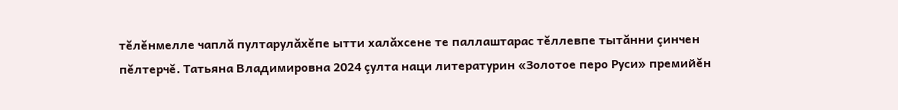тĕлĕнмелле чаплă пултарулăхĕпе ытти халăхсене те паллаштарас тĕллевпе тытăнни çинчен пĕлтерчĕ. Татьяна Владимировна 2024 çулта наци литературин «Золотое перо Руси» премийĕн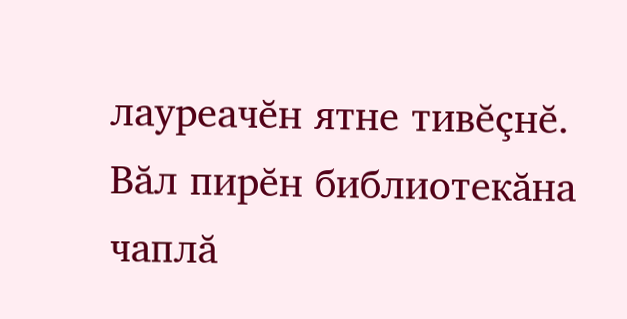лауреачĕн ятне тивĕçнĕ. Вăл пирĕн библиотекăна чаплă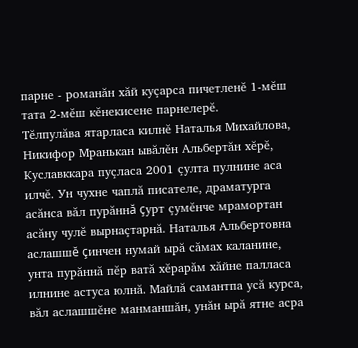парне - романăн хăй куçарса пичетленĕ 1-мĕш тата 2-мĕш кĕнекисене парнелерĕ.
Тĕлпулăва ятарласа килнĕ Наталья Михайлова, Никифор Мранькан ывăлĕн Альбертăн хĕрĕ, Куславккара пуçласа 2001 çулта пулнине аса илчĕ. Ун чухне чаплă писателе, драматурга асăнса вăл пурăннă çурт çумĕнче мрамортан асăну чулĕ вырнаçтарнă. Наталья Альбертовна аслашшĕ çинчен нумай ырă сăмах каланине, унта пурăннă пĕр ватă хĕрарăм хăйне палласа илнине астуса юлнă. Майлă самантпа усă курса, вăл аслашшĕне манманшăн, унăн ырă ятне асра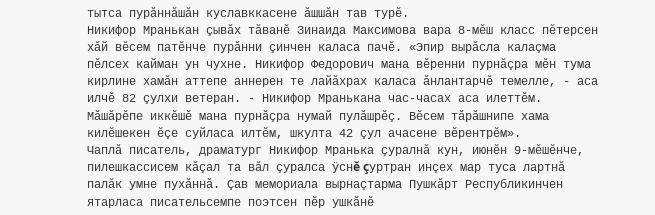тытса пурăннăшăн куславккасене ăшшăн тав турĕ.
Никифор Мранькан çывăх тăванĕ Зинаида Максимова вара 8-мĕш класс пĕтерсен хăй вĕсем патĕнче пурăнни çинчен каласа пачĕ. «Эпир вырăсла калаçма пĕлсех кайман ун чухне. Никифор Федорович мана вĕренни пурнăçра мĕн тума кирлине хамăн аттепе аннерен те лайăхрах каласа ăнлантарчĕ темелле, - аса илчĕ 82 çулхи ветеран. - Никифор Мранькана час-часах аса илеттĕм. Мăшăрĕпе иккĕшĕ мана пурнăçра нумай пулăшрĕç. Вĕсем тăрăшнипе хама килĕшекен ĕçе суйласа илтĕм, шкулта 42 çул ачасене вĕрентрĕм».
Чаплă писатель, драматург Никифор Мранька çуралнă кун, июнĕн 9-мĕшĕнче, пилешкассисем кăçал та вăл çуралса ÿснĕ çуртран инçех мар туса лартнă палăк умне пухăннă. Çав мемориала вырнаçтарма Пушкăрт Республикинчен ятарласа писательсемпе поэтсен пĕр ушкăнĕ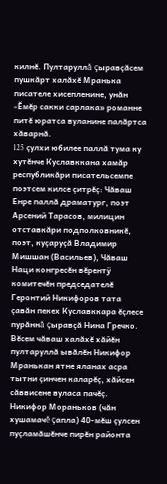килнĕ. Пултаруллă çыравçăсем пушкăрт халăхĕ Мранька писателе хисепленине, унăн «Ĕмĕр сакки сарлака» романне питĕ юратса вуланине палăртса хăварнă.
125 çулхи юбилее паллă тума ку хутĕнче Куславккана хамăр республикăри писательсемпе поэтсем килсе çитрĕç: Чăваш Енре паллă драматург, поэт Арсений Тарасов, милицин отставкăри подполковникĕ, поэт, куçаруçă Владимир Мишшан (Васильев), Чăваш Наци конгресĕн вĕрентÿ комитечĕн председателĕ Геронтий Никифоров тата çавăн пекех Куславккара ĕçлесе пурăннă çыравçă Нина Гречко. Вĕсем чăваш халăхĕ хăйĕн пултаруллă ывăлĕн Никифор Мранькан ятне яланах асра тытни çинчен каларĕç, хăйсен сăввисене вуласа пачĕç.
Никифор Мораньков (чăн хушамачĕ çапла) 40-мĕш çулсен пуçламăшĕнче пирĕн районта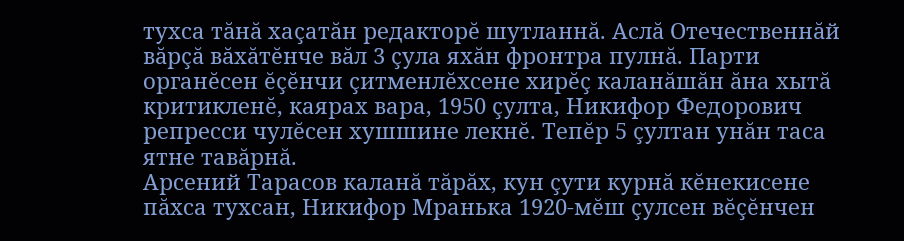тухса тăнă хаçатăн редакторĕ шутланнă. Аслă Отечественнăй вăрçă вăхăтĕнче вăл 3 çула яхăн фронтра пулнă. Парти органĕсен ĕçĕнчи çитменлĕхсене хирĕç каланăшăн ăна хытă критикленĕ, каярах вара, 1950 çулта, Никифор Федорович репресси чулĕсен хушшине лекнĕ. Тепĕр 5 çултан унăн таса ятне тавăрнă.
Арсений Тарасов каланă тăрăх, кун çути курнă кĕнекисене пăхса тухсан, Никифор Мранька 1920-мĕш çулсен вĕçĕнчен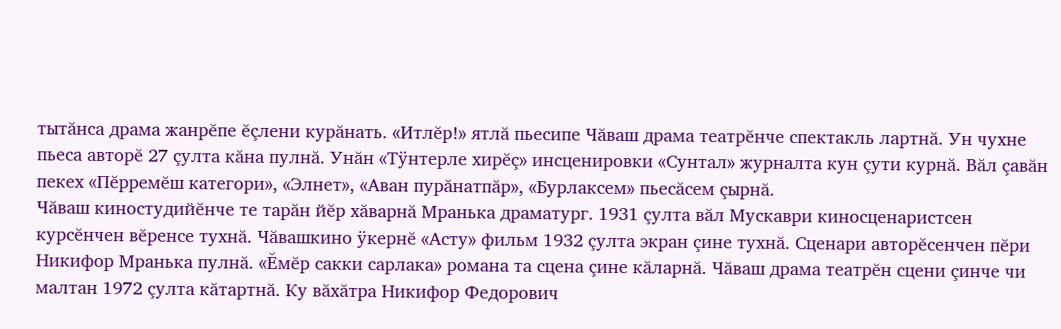тытăнса драма жанрĕпе ĕçлени курăнать. «Итлĕр!» ятлă пьесипе Чăваш драма театрĕнче спектакль лартнă. Ун чухне пьеса авторĕ 27 çулта кăна пулнă. Унăн «Тÿнтерле хирĕç» инсценировки «Сунтал» журналта кун çути курнă. Вăл çавăн пекех «Пĕрремĕш категори», «Элнет», «Аван пурăнатпăр», «Бурлаксем» пьесăсем çырнă.
Чăваш киностудийĕнче те тарăн йĕр хăварнă Мранька драматург. 1931 çулта вăл Мускаври киносценаристсен курсĕнчен вĕренсе тухнă. Чăвашкино ÿкернĕ «Асту» фильм 1932 çулта экран çине тухнă. Сценари авторĕсенчен пĕри Никифор Мранька пулнă. «Ĕмĕр сакки сарлака» романа та сцена çине кăларнă. Чăваш драма театрĕн сцени çинче чи малтан 1972 çулта кăтартнă. Ку вăхăтра Никифор Федорович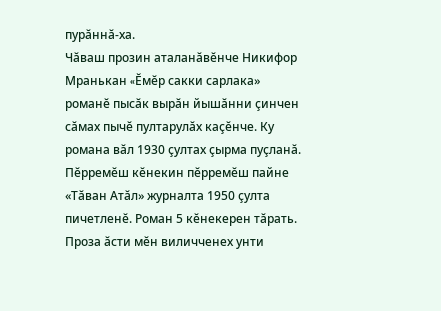пурăннă-ха.
Чăваш прозин аталанăвĕнче Никифор Мранькан «Ĕмĕр сакки сарлака» романĕ пысăк вырăн йышăнни çинчен сăмах пычĕ пултарулăх каçĕнче. Ку романа вăл 1930 çултах çырма пуçланă. Пĕрремĕш кĕнекин пĕрремĕш пайне «Тăван Атăл» журналта 1950 çулта пичетленĕ. Роман 5 кĕнекерен тăрать. Проза ăсти мĕн виличченех унти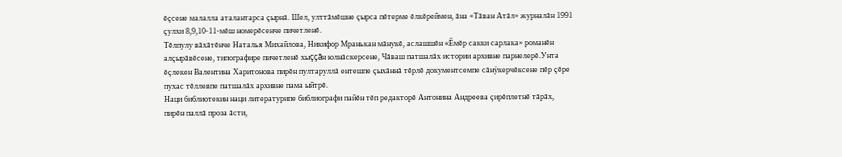ĕçсене малалла аталантарса çырнă. Шел, улттăмĕшне çырса пĕтерме ĕлкĕреймен, ăна «Тăван Атăл» журналăн 1991 çулхи 8,9,10-11-мĕш номерĕсенче пичетленĕ.
Тĕлпулу вăхăтĕнче Наталья Михайлова, Никифор Мранькан мăнукĕ, аслашшĕн «Ĕмĕр сакки сарлака» романĕн алçырăвĕсене, типографире пичетленĕ хыççăн юлнăскерсене, Чăваш патшалăх истории архивне парнелерĕ.Унта ĕçлекен Валентина Харитонова пирĕн пултаруллă ентешпе çыхăннă тĕрлĕ документсемпе сăнÿкерчĕксене пĕр çĕре пухас тĕллевпе патшалăх архивне пама ыйтрĕ.
Наци библиотекин наци литературипе библиографи пайĕн тĕп редакторĕ Антонина Андреева çирĕплетнĕ тăрăх, пирĕн паллă проза ăсти,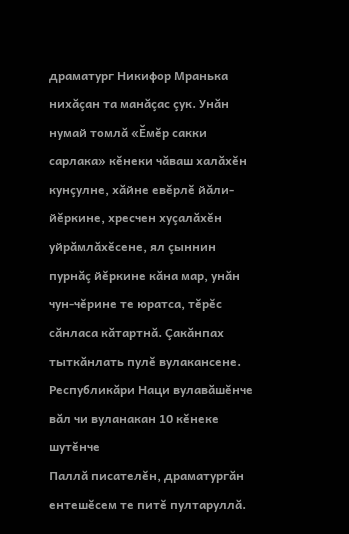драматург Никифор Мранька нихăçан та манăçас çук. Унăн нумай томлă «Ĕмĕр сакки сарлака» кĕнеки чăваш халăхĕн кунçулне, хăйне евĕрлĕ йăли-йĕркине, хресчен хуçалăхĕн уйрăмлăхĕсене, ял çыннин пурнăç йĕркине кăна мар, унăн чун-чĕрине те юратса, тĕрĕс сăнласа кăтартнă. Çакăнпах тыткăнлать пулĕ вулакансене. Республикăри Наци вулавăшĕнче вăл чи вуланакан 10 кĕнеке шутĕнче
Паллă писателĕн, драматургăн ентешĕсем те питĕ пултаруллă.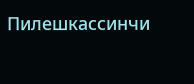Пилешкассинчи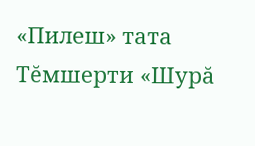«Пилеш» тата Тĕмшерти «Шурă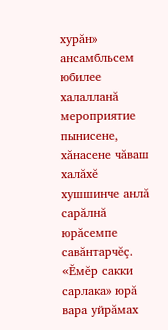хурăн» ансамбльсем юбилее халалланă мероприятие пынисене, хăнасене чăваш халăхĕ хушшинче анлă сарăлнă юрăсемпе савăнтарчĕç. «Ĕмĕр сакки сарлака» юрă вара уйрăмах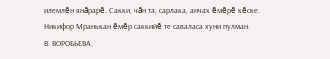илемлĕн янăрарĕ. Сакки, чăн та, сарлака, анчах ĕмĕрĕ кĕске. Никифор Мранькан ĕмĕр саккийĕ те саваласа хуни пулман.
В. ВОРОБЬЕВА.